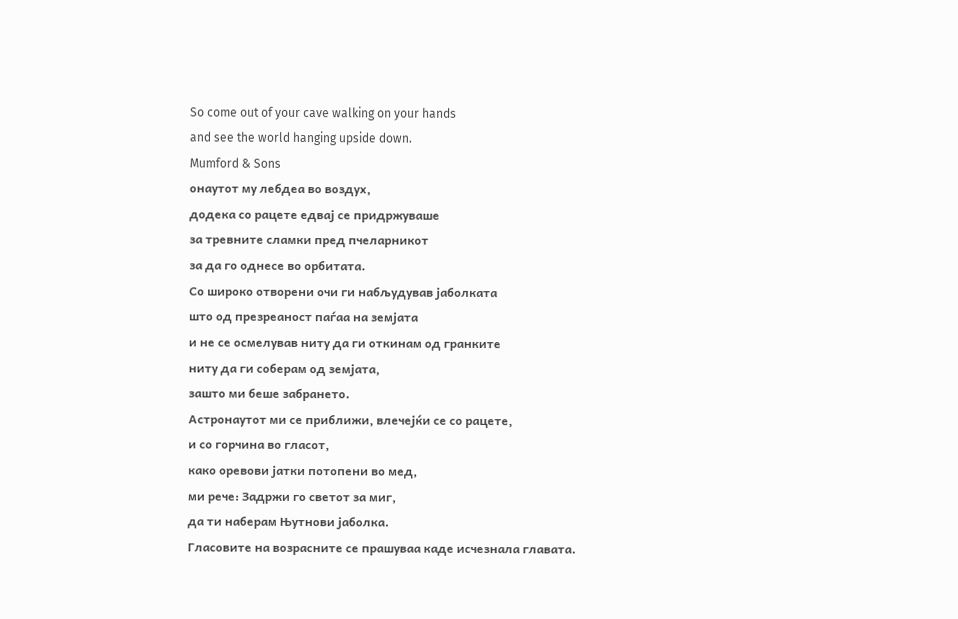So come out of your cave walking on your hands
and see the world hanging upside down.
Mumford & Sons
онаутот му лебдеа во воздух,
додека со рацете едвај се придржуваше
за тревните сламки пред пчеларникот
за да го однесе во орбитата.
Со широко отворени очи ги набљудував јаболката
што од презреаност паѓаа на земјата
и не се осмелував ниту да ги откинам од гранките
ниту да ги соберам од земјата,
зашто ми беше забрането.
Астронаутот ми се приближи, влечејќи се со рацете,
и со горчина во гласот,
како оревови јатки потопени во мед,
ми рече: Задржи го светот за миг,
да ти наберам Њутнови јаболка.
Гласовите на возрасните се прашуваа каде исчезнала главата.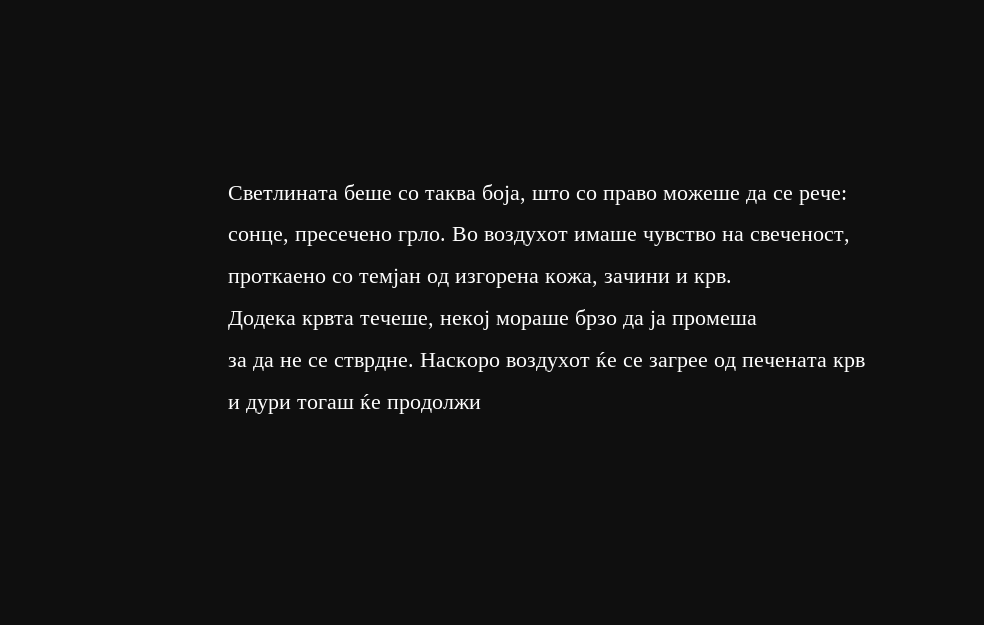Светлината беше со таква боја, што со право можеше да се рече:
сонце, пресечено грло. Во воздухот имаше чувство на свеченост,
проткаено со темјан од изгорена кожа, зачини и крв.
Додека крвта течеше, некој мораше брзо да ја промеша
за да не се стврдне. Наскоро воздухот ќе се загрее од печената крв
и дури тогаш ќе продолжи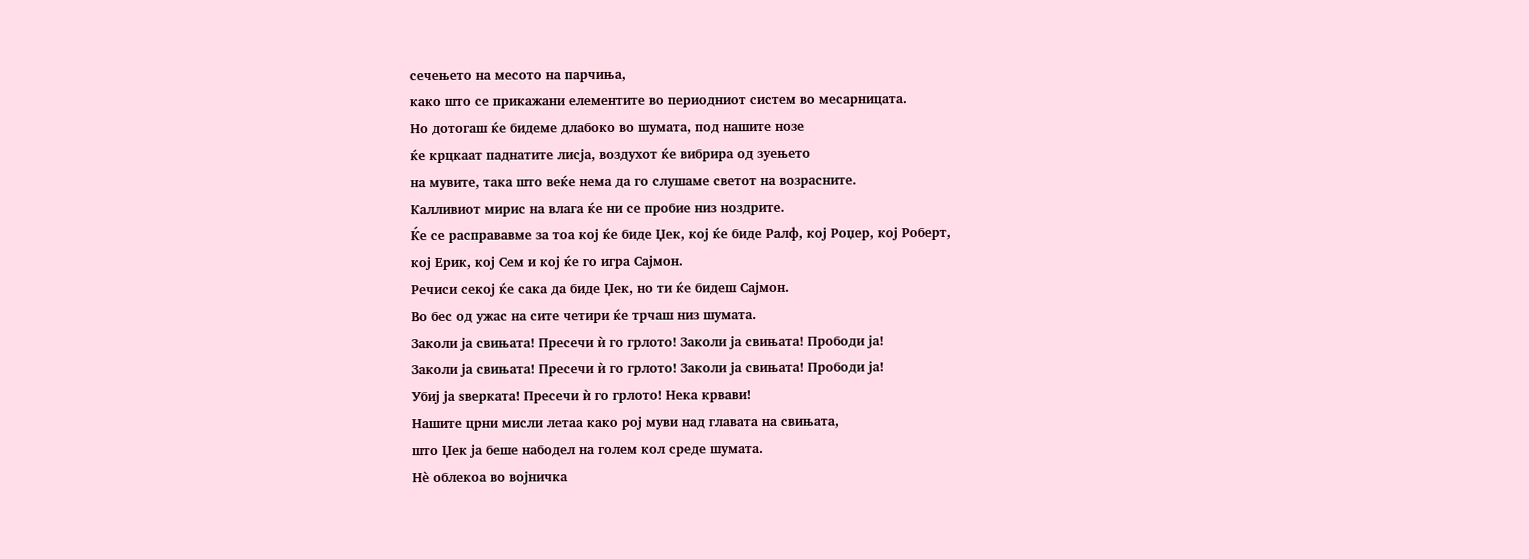сечењето на месото на парчиња,
како што се прикажани елементите во периодниот систем во месарницата.
Но дотогаш ќе бидеме длабоко во шумата, под нашите нозе
ќе крцкаат паднатите лисја, воздухот ќе вибрира од зуењето
на мувите, така што веќе нема да го слушаме светот на возрасните.
Калливиот мирис на влага ќе ни се пробие низ ноздрите.
Ќе се расправавме за тоа кој ќе биде Џек, кој ќе биде Ралф, кој Роџер, кој Роберт,
кој Ерик, кој Сем и кој ќе го игра Сајмон.
Речиси секој ќе сака да биде Џек, но ти ќе бидеш Сајмон.
Во бес од ужас на сите четири ќе трчаш низ шумата.
Заколи ја свињата! Пресечи ѝ го грлото! Заколи ја свињата! Прободи ја!
Заколи ја свињата! Пресечи ѝ го грлото! Заколи ја свињата! Прободи ја!
Убиј ја ѕверката! Пресечи ѝ го грлото! Нека крвави!
Нашите црни мисли летаа како рој муви над главата на свињата,
што Џек ја беше набодел на голем кол среде шумата.
Нè облекоа во војничка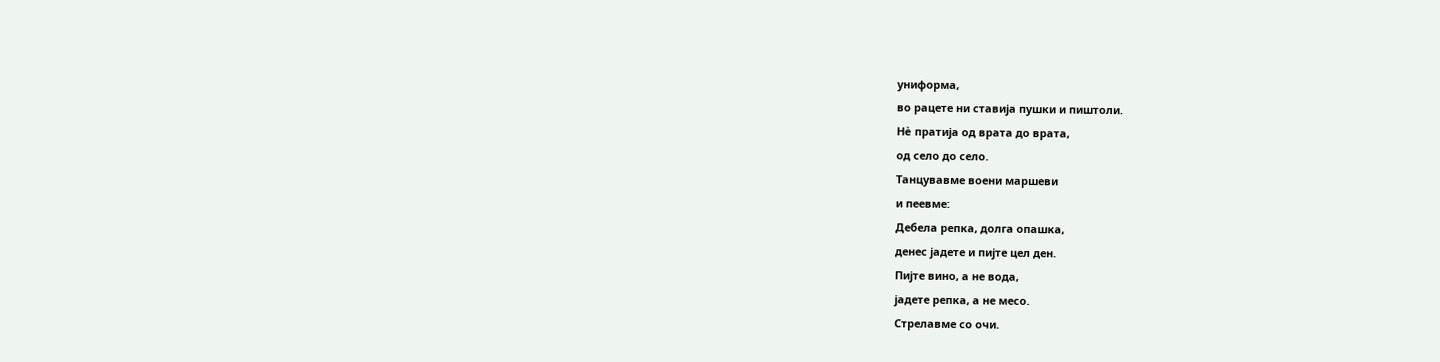униформа,
во рацете ни ставија пушки и пиштоли.
Нè пратија од врата до врата,
од село до село.
Танцувавме воени маршеви
и пеевме:
Дебела репка, долга опашка,
денес јадете и пијте цел ден.
Пијте вино, а не вода,
јадете репка, а не месо.
Стрелавме со очи.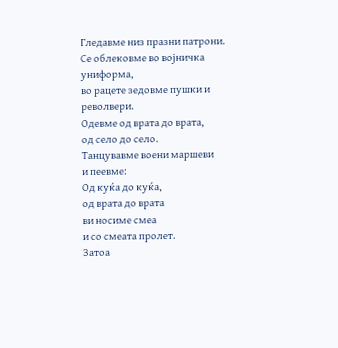Гледавме низ празни патрони.
Се облековме во војничка униформа,
во рацете зедовме пушки и револвери.
Одевме од врата до врата,
од село до село.
Танцувавме воени маршеви
и пеевме:
Од куќа до куќа,
од врата до врата
ви носиме смеа
и со смеата пролет.
Затоа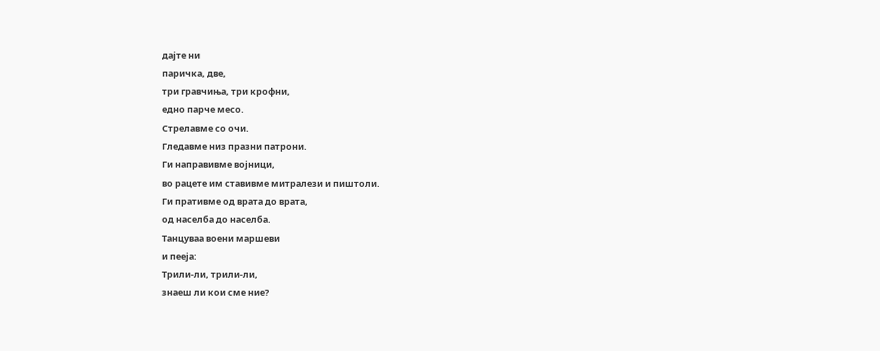дајте ни
паричка, две,
три гравчиња, три крофни,
едно парче месо.
Стрелавме со очи.
Гледавме низ празни патрони.
Ги направивме војници,
во рацете им ставивме митралези и пиштоли.
Ги пративме од врата до врата,
од населба до населба.
Танцуваа воени маршеви
и пееја:
Трили-ли, трили-ли,
знаеш ли кои сме ние?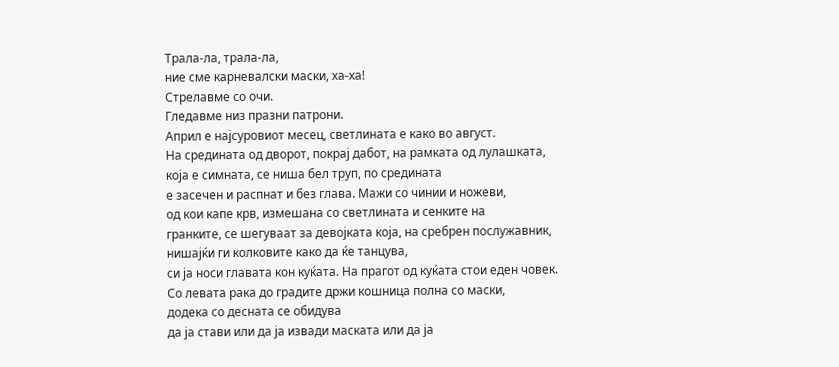Трала-ла, трала-ла,
ние сме карневалски маски, ха-ха!
Стрелавме со очи.
Гледавме низ празни патрони.
Април е најсуровиот месец, светлината е како во август.
На средината од дворот, покрај дабот, на рамката од лулашката,
која е симната, се ниша бел труп, по средината
е засечен и распнат и без глава. Мажи со чинии и ножеви,
од кои капе крв, измешана со светлината и сенките на
гранките, се шегуваат за девојката која, на сребрен послужавник,
нишајќи ги колковите како да ќе танцува,
си ја носи главата кон куќата. На прагот од куќата стои еден човек.
Со левата рака до градите држи кошница полна со маски,
додека со десната се обидува
да ја стави или да ја извади маската или да ја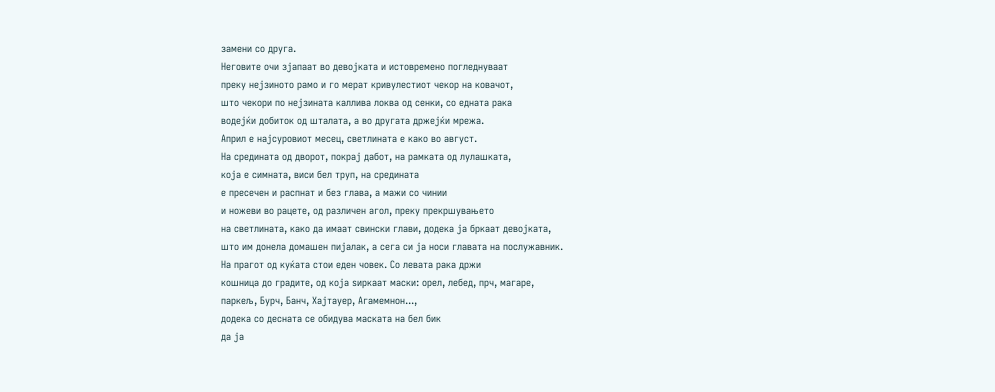замени со друга.
Неговите очи зјапаат во девојката и истовремено погледнуваат
преку нејзиното рамо и го мерат кривулестиот чекор на ковачот,
што чекори по нејзината каллива локва од сенки, со едната рака
водејќи добиток од шталата, а во другата држејќи мрежа.
Април е најсуровиот месец, светлината е како во август.
На средината од дворот, покрај дабот, на рамката од лулашката,
која е симната, виси бел труп, на средината
е пресечен и распнат и без глава, а мажи со чинии
и ножеви во рацете, од различен агол, преку прекршувањето
на светлината, како да имаат свински глави, додека ја бркаат девојката,
што им донела домашен пијалак, а сега си ја носи главата на послужавник.
На прагот од куќата стои еден човек. Со левата рака држи
кошница до градите, од која ѕиркаат маски: орел, лебед, прч, магаре,
паркељ, Бурч, Банч, Хајтауер, Агамемнон...,
додека со десната се обидува маската на бел бик
да ја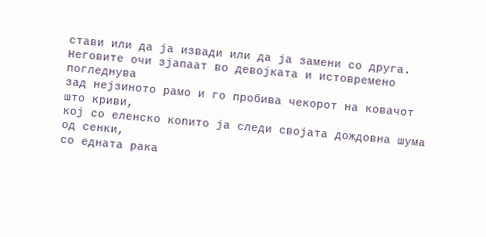стави или да ја извади или да ја замени со друга.
Неговите очи зјапаат во девојката и истовремено погледнува
зад нејзиното рамо и го пробива чекорот на ковачот што криви,
кој со еленско копито ја следи својата дождовна шума од сенки,
со едната рака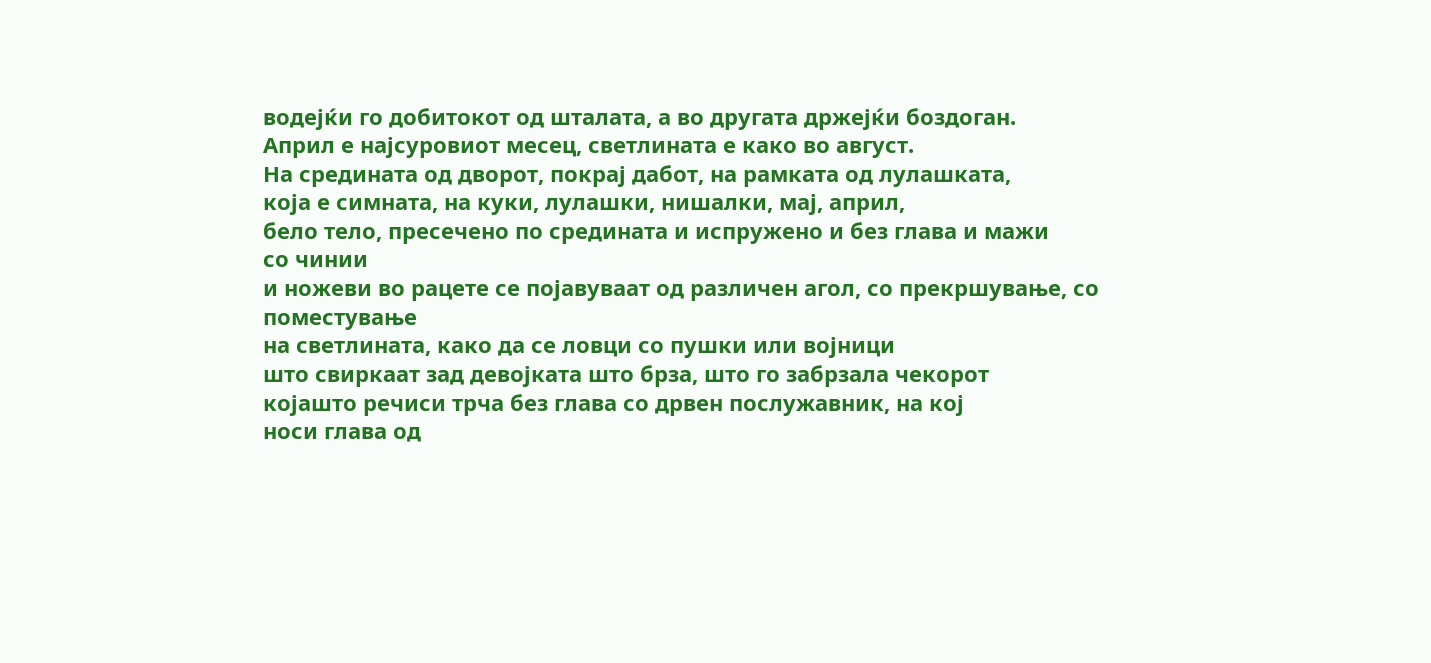водејќи го добитокот од шталата, а во другата држејќи боздоган.
Април е најсуровиот месец, светлината е како во август.
На средината од дворот, покрај дабот, на рамката од лулашката,
која е симната, на куки, лулашки, нишалки, мај, април,
бело тело, пресечено по средината и испружено и без глава и мажи
со чинии
и ножеви во рацете се појавуваат од различен агол, со прекршување, со поместување
на светлината, како да се ловци со пушки или војници
што свиркаат зад девојката што брза, што го забрзала чекорот
којашто речиси трча без глава со дрвен послужавник, на кој
носи глава од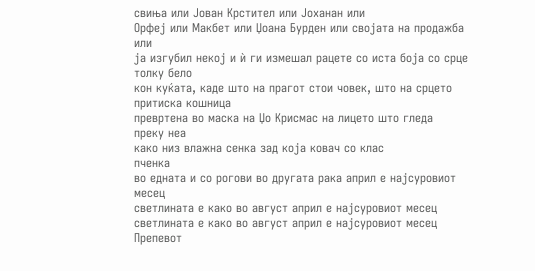свиња или Јован Крстител или Јоханан или
Орфеј или Макбет или Џоана Бурден или својата на продажба или
ја изгубил некој и ѝ ги измешал рацете со иста боја со срце толку бело
кон куќата, каде што на прагот стои човек, што на срцето притиска кошница
превртена во маска на Џо Крисмас на лицето што гледа
преку неа
како низ влажна сенка зад која ковач со клас
пченка
во едната и со рогови во другата рака април е најсуровиот месец
светлината е како во август април е најсуровиот месец
светлината е како во август април е најсуровиот месец
Препевот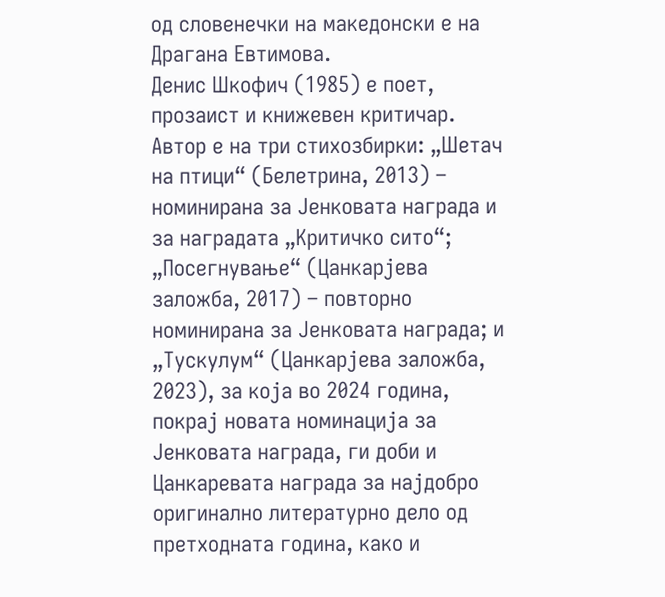од словенечки на македонски е на Драгана Евтимова.
Денис Шкофич (1985) е поет, прозаист и книжевен критичар. Автор е на три стихозбирки: „Шетач на птици“ (Белетрина, 2013) – номинирана за Јенковата награда и за наградата „Критичко сито“; „Посегнување“ (Цанкарјева заложба, 2017) – повторно номинирана за Јенковата награда; и „Тускулум“ (Цанкарјева заложба, 2023), за која во 2024 година, покрај новата номинација за Јенковата награда, ги доби и Цанкаревата награда за најдобро оригинално литературно дело од претходната година, како и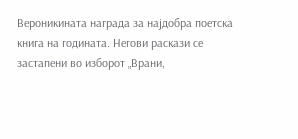Вероникината награда за најдобра поетска книга на годината. Негови раскази се застапени во изборот „Врани,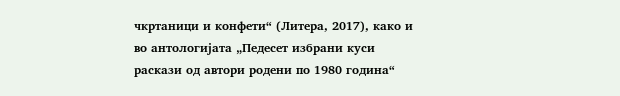чкртаници и конфети“ (Литера, 2017), како и во антологијата „Педесет избрани куси раскази од автори родени по 1980 година“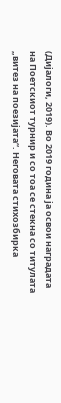(Дијалоги, 2019). Во 2019 година ја освои наградата на Поетскиот турнир и со тоа се стекна со титулата „витез на поезијата“. Неговата стихозбирка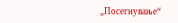„Посегнување“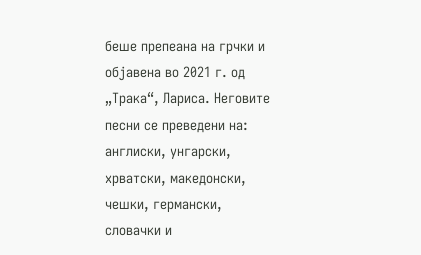беше препеана на грчки и објавена во 2021 г. од „Трака“, Лариса. Неговите песни се преведени на: англиски, унгарски, хрватски, македонски, чешки, германски, словачки и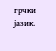грчки јазик.